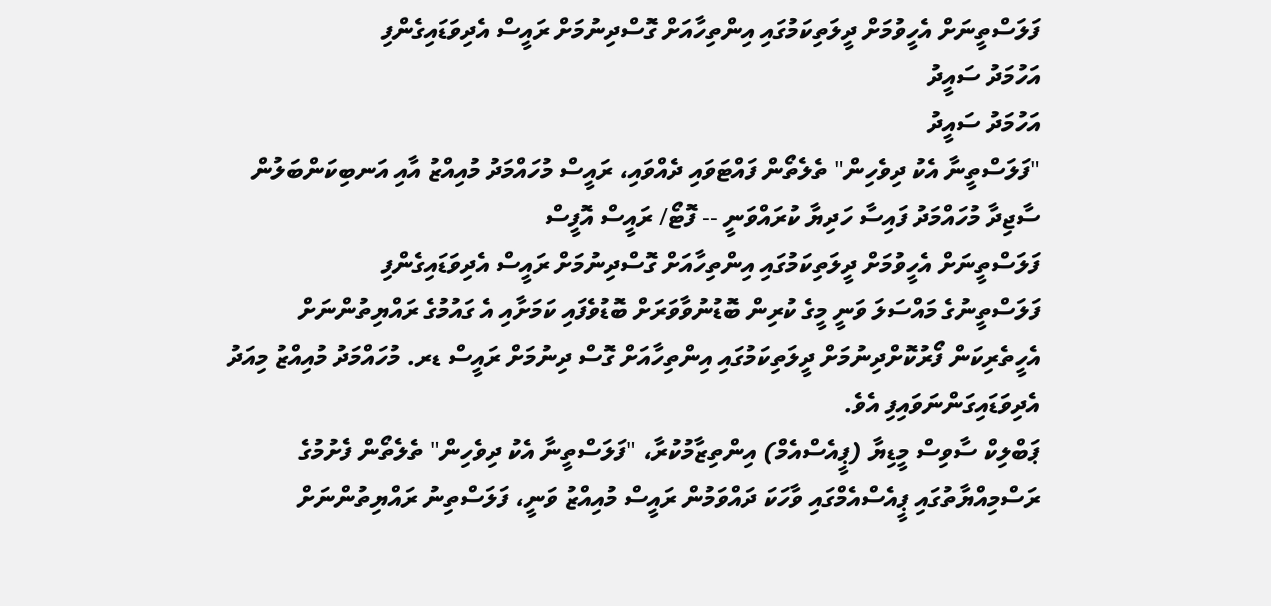ފަލަސްތީނަށް އެހީވުމަށް ދީލަތިކަމުގައި އިންތިހާއަށް ގޮސްދިނުމަށް ރައީސް އެދިވަޑައިގެންފި
އަހުމަދު ސައީދު
އަހުމަދު ސައީދު
"ފަލަސްތީނާ އެކު ދިވެހިން" ތެލެތޯން ފައްޓަވައި ދެއްވައި، ރައީސް މުހައްމަދު މުއިއްޒު އާއި އަނބިކަންބަލުން ސާޖިދާ މުހައްމަދު ފައިސާ ހަދިޔާ ކުރައްވަނީ -- ފޮޓޯ/ ރައީސް އޮފީސް
ފަލަސްތީނަށް އެހީވުމަށް ދީލަތިކަމުގައި އިންތިހާއަށް ގޮސްދިނުމަށް ރައީސް އެދިވަޑައިގެންފި
ފަލަސްތީނުގެ މައްސަލަ ވަނީ މީގެ ކުރިން ބޮޑުނުވާވަރަށް ބޮޑުވެފައި ކަމަށާއި އެ ގައުމުގެ ރައްޔިތުންނަށް އެހީތެރިކަން ފޯރުކޮށްދިނުމަށް ދީލަތިކަމުގައި އިންތިހާއަށް ގޮސް ދިނުމަށް ރައީސް ޑރ. މުހައްމަދު މުއިއްޒު މިއަދު އެދިވަޑައިގަންނަވައިފި އެވެ.
ޕަބްލިކް ސާވިސް މީޑިޔާ (ޕީއެސްއެމް) އިންތިޒާމުކުރާ، "ފަލަސްތީނާ އެކު ދިވެހިން" ތެލެތޯން ފެށުމުގެ ރަސްމިއްޔާތުގައި ޕީއެސްއެމްގައި ވާހަކަ ދައްވަމުން ރައީސް މުއިއްޒު ވަނީ، ފަލަސްތިނު ރައްޔިތުންނަށް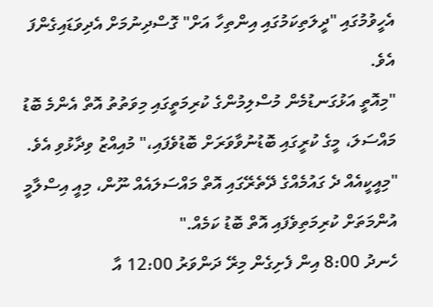އެހީވުމުގައި "ދީލަތިކަމުގައި އިންތިހާ އަށް" ގޮސްދިނުމަށް އެދިވަޑައިގެންފަ އެވެ.
"މިއޮތީ އަޅުގަނޑުމެން މުސްލިމުންގެ ކުރިމަތީގައި މިވަތުތު އޮތް އެންމެ ބޮޑު މައްސަލަ، މީގެ ކުރީގައި ބޮޑުނުވާވަރަށް ބޮޑުވެފައި،" މުއިއްޒު ވިދާޅުވި އެވެ. "މިއީކީއެއް ދެ ގައުމެއްގެ ދޭތެރޭގައި އޮތް މައްސަލައެއް ނޫން، މިއީ އިސްލާމީ އުންމަތަށް ކުރިމަތިވެފައި އޮތް ބޮޑު ކަމެއް."
ހެނދު 8:00 އިން ފެށިގެން މިރޭ ދަންވަރު 12:00 އާ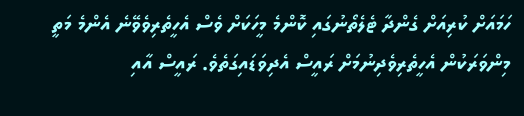ހަމައަށް ކުރިއަށް ގެންދާ ޓެލެތޯނުގައި ކޮންމެ މީހަކަށް ވެސް އެހީތެރިވެވޭނެ އެންމެ މަތީ މިންވަރަކުން އެހީތެރިވެދިނުމަށް ރައީސް އެދިވަޑައިގަތެވެ. ރައީސް އާއި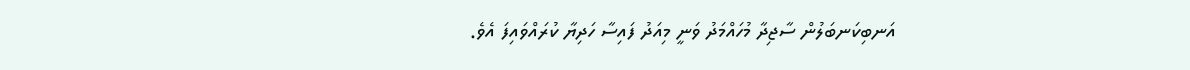އަނބިކަނބަލުން ސާޖިދާ މުހައްމަދު ވަނީ މިއަދު ފައިސާ ހަދިޔާ ކުރައްވައިފަ އެވެ.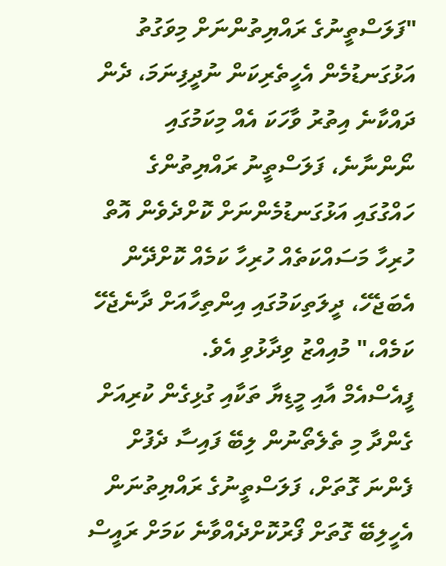"ފަލަސްތީނުގެ ރައްޔިތުންނަށް މިވަގުތު އަޅުގަނޑުމެން އެހީތެރިކަން ނުދީފިނަމަ، ދެން ދައްކާނެ އިތުރު ވާހަކަ އެއް މިކަމުގައި ނޯންނާނެ، ފަލަސްތީނު ރައްޔިތުންގެ ހައްގުގައި އަޅުގަނޑުމެންނަށް ކޮށްދެވެން އޮތް ހުރިހާ މަސައްކަތެއް ހުރިހާ ކަމެއް ކޮށްދޭން އެބަޖެހޭ، ދީލަތިކަމުގައި އިންތިހާއަށް ދާނެޖެހޭ ކަމެއް،" މުއިއްޒު ވިދާޅުވި އެވެ.
ފީއެސްއެމް އާއި މީޑިޔާ ތަކާއި ގުޅިގެން ކުރިއަށް ގެންދާ މި ތެލެތޯނުން ލިބޭ ފައިސާ ދެފުށް ފެންނަ ގޮތަށް، ފަލަސްތީނުގެ ރައްޔިތުނަން އެހީލިބޭ ގޮތަށް ފޯރުކޮށްދެއްވާނެ ކަމަށް ރައީސް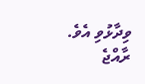ވިދާޅުވި އެވެ.
ރާއްޖެ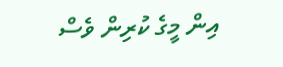އިން މީގެ ކުރިން ވެސް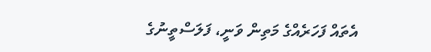އެތައް ފަހަރެއްގެ މަތިން ވަނީ، ފަލަސްތީނުގެ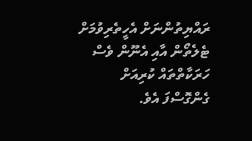ރައްޔިތުންނަށް އެހީތެރިވުމަށް ޓެލެތޯން އާއި އެނޫން ވެސް ހަރަކާތްތައް ކުރިއަށް ގެންގޮސްފަ އެވެ.